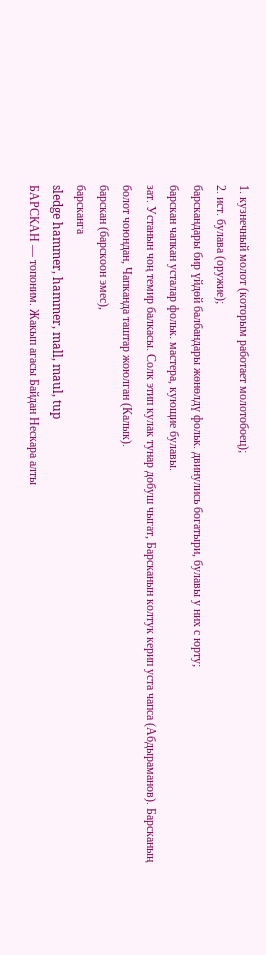1. кузнечный молот (которым работает молотобоец);
2. ист. булава (оружие);
барскандары бир үйдөй балбандары жөнөлдү фольк. двинулись богатыри, булавы у них с юрту;
барскан чапкан усталар фольк. мастера, кующие булавы.
зат. Устанын чоң темир балкасы. Солк этип кулак тунар добуш чыгат, Барсканын колтук керип уста чапса (Абдыраманов). Барсканың болот чоюндан, Чапканда таштар жоюлган (Калык).
барскан (барскоон эмес),
барсканга
sledge hammer, hammer, mall, maul, tup
БАРСКАН — топоним. Жакып агасы Байдан Нескара алты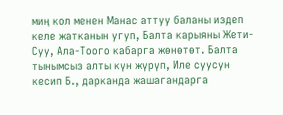миң кол менен Манас аттуу баланы издеп келе жатканын угуп, Балта карыяны Жети-Суу, Ала-Тоого кабарга жөнөтөт. Балта тынымсыз алты күн жүрүп, Иле суусун кесип Б., дарканда жашагандарга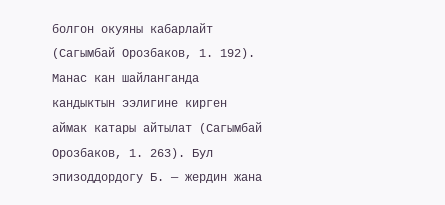болгон окуяны кабарлайт (Сагымбай Орозбаков, 1. 192). Манас кан шайланганда кандыктын ээлигине кирген аймак катары айтылат (Сагымбай Орозбаков, 1. 263). Бул эпизоддордогу Б. — жердин жана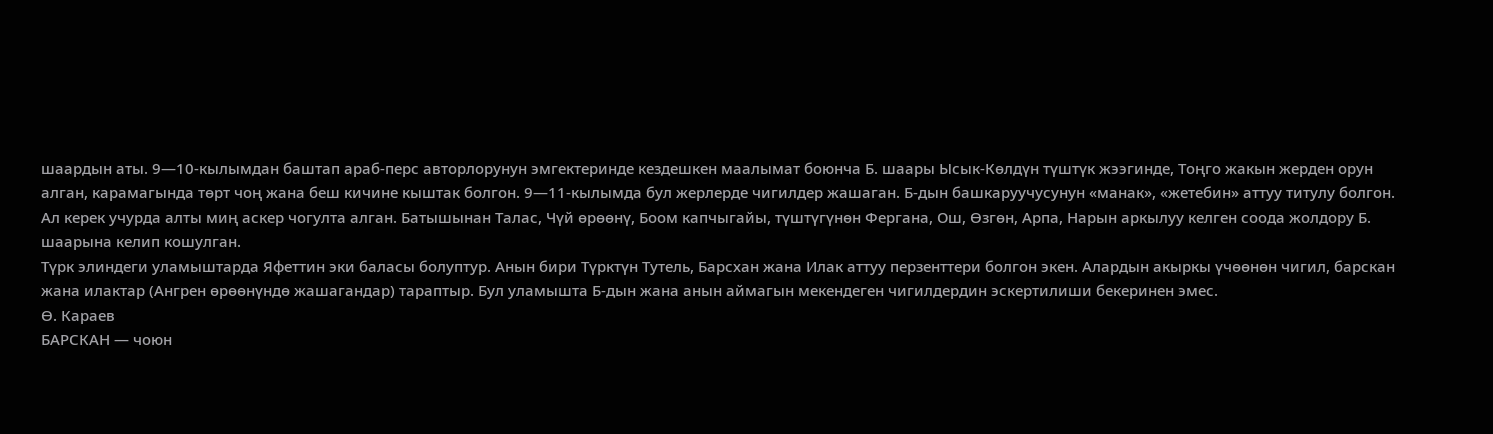шаардын аты. 9—10-кылымдан баштап араб-перс авторлорунун эмгектеринде кездешкен маалымат боюнча Б. шаары Ысык-Көлдүн түштүк жээгинде, Тоңго жакын жерден орун алган, карамагында төрт чоң жана беш кичине кыштак болгон. 9—11-кылымда бул жерлерде чигилдер жашаган. Б-дын башкаруучусунун «манак», «жетебин» аттуу титулу болгон. Ал керек учурда алты миң аскер чогулта алган. Батышынан Талас, Чүй өрөөнү, Боом капчыгайы, түштүгүнөн Фергана, Ош, Өзгөн, Арпа, Нарын аркылуу келген соода жолдору Б. шаарына келип кошулган.
Түрк элиндеги уламыштарда Яфеттин эки баласы болуптур. Анын бири Түрктүн Тутель, Барсхан жана Илак аттуу перзенттери болгон экен. Алардын акыркы үчөөнөн чигил, барскан жана илактар (Ангрен өрөөнүндө жашагандар) тараптыр. Бул уламышта Б-дын жана анын аймагын мекендеген чигилдердин эскертилиши бекеринен эмес.
Ө. Караев
БАРСКАН — чоюн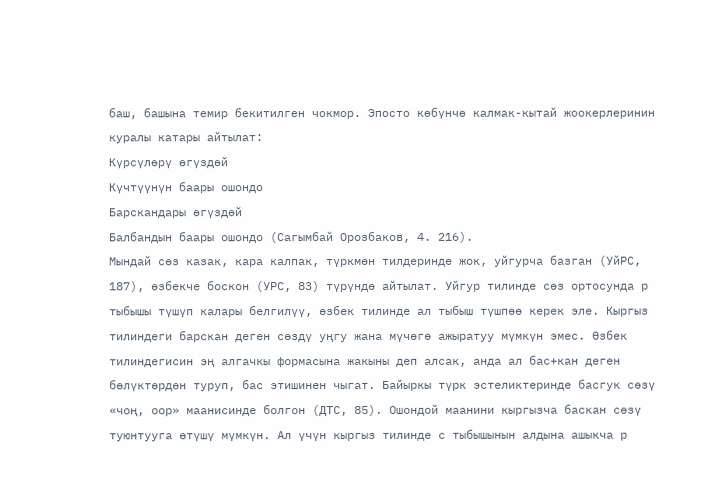баш, башына темир бекитилген чокмор. Эпосто көбүнчө калмак-кытай жоокерлеринин куралы катары айтылат:
Күрсүлөрү өгүздөй
Күчтүүнүн баары ошондо
Барскандары өгүздөй
Балбандын баары ошондо (Сагымбай Орозбаков, 4. 216).
Мындай сөз казак, кара калпак, түркмөн тилдеринде жок, уйгурча базган (УйРС, 187), өзбекче боскон (УРС, 83) түрүндө айтылат. Уйгур тилинде сөз ортосунда р тыбышы түшүп калары белгилүү, өзбек тилинде ал тыбыш түшпөө керек эле. Кыргыз тилиндеги барскан деген сөздү уңгу жана мүчөгө ажыратуу мүмкүн эмес. Өзбек тилиндегисин эң алгачкы формасына жакыны деп алсак, анда ал бас+кан деген бөлүктөрдөн туруп, бас этишинен чыгат. Байыркы түрк эстеликтеринде басгук сөзү «чоң, оор» маанисинде болгон (ДТС, 85). Ошондой маанини кыргызча баскан сөзү туюнтууга өтүшү мүмкүн. Ал үчүн кыргыз тилинде с тыбышынын алдына ашыкча р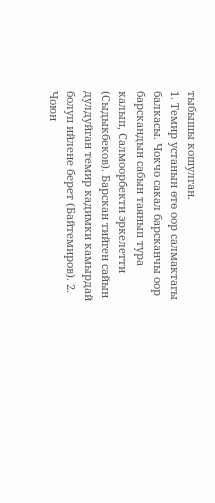тыбышы кошулган.
1. Темир устанын өтө оор салмактагы балкасы. Чокчо сакал барсканчы оор барскандын сабын таянып тура калып, Салмоорбекти эркелетти (Сыдыкбеков). Барскан тийген сайын дулдуйган темир кадимки камырдай болуп ийлене берет (Байтемиров). 2. Чоюн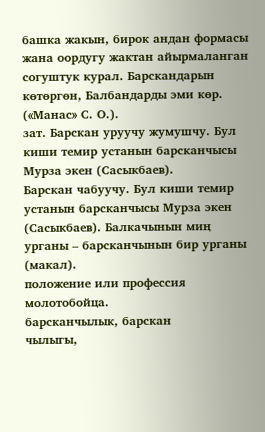башка жакын, бирок андан формасы жана оордугу жактан айырмаланган согуштук курал. Барскандарын көтөргөн, Балбандарды эми көр. («Манас» С. О.).
зат. Барскан уруучу жумушчу. Бул киши темир устанын барсканчысы Мурза экен (Сасыкбаев).
Барскан чабуучу. Бул киши темир устанын барсканчысы Мурза экен (Сасыкбаев). Балкачынын миң урганы – барсканчынын бир урганы (макал).
положение или профессия молотобойца.
барсканчылык, барскан
чылыгы,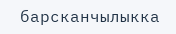барсканчылыкка